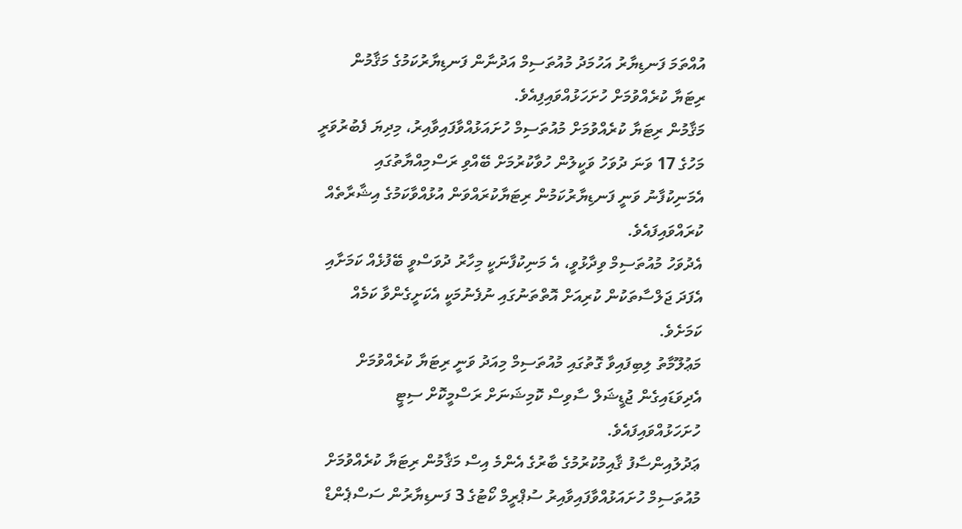އުއްތަމަ ފަނޑިޔާރު އަހުމަދު މުއުތަސިމް އަދުނާން ފަނޑިޔާރުކަމުގެ މަޤާމުން ރިޓަޔާ ކުރެއްވުމަށް ހުށަހަޅުއްވައިފިއެވެ.
މަޤާމުން ރިޓަޔާ ކުރެއްވުމަށް މުއުތަސިމް ހުށައަޅުއްވާފައިވާއިރު، މިދިޔަ ފެބުރުވަރީ މަހުގެ 17 ވަނަ ދުވަހު ވަކީލުން ހުވާކުރުމަށް ބޭއްވި ރަސްމިއްޔާތުގައި އެމަނިކުފާނު ވަނީ ފަނޑިޔާރުކަމުން ރިޓަޔާކުރައްވަން އުޅުއްވާކަމުގެ އިޝާރާތެއް ކުރައްވައިފައެވެ.
އެދުވަހު މުއުތަސިމް ވިދާޅުވީ، އެ މަނިކުފާނަކީ މިހާރު ދުވަސްވީ ބޭފުޅެއް ކަމަށާއި އެފަދަ ޖަލްސާތަކުން ކުރިއަށް އޮތްތަނުގައި ނުފެނުމަކީ އެކަށީގެންވާ ކަމެއް ކަމަށެވެ.
މަޢުލޫމާތު ލިބިފައިވާ ގޮތުގައި މުއުތަސިމް މިއަދު ވަނީ ރިޓަޔާ ކުރެއްވުމަށް އެދިވަޑައިގެން ޖުޑީޝަލް ސާވިސް ކޮމިޝަނަށް ރަސްމީކޮށް ސިޓީ ހުށަހަޅުއްވައިފައެވެ.
ޢަދުލުއިންސާފު ޤާއިމުކުރުމުގެ ބާރުގެ އެންމެ އިސް މަޤާމުން ރިޓަޔާ ކުރެއްވުމަށް މުއުތަސިމް ހުށައަޅުއްވާފައިވާއިރު ސުޕްރީމް ކޯޓުގެ 3 ފަނޑިޔާރުން ސަސްޕެންޑް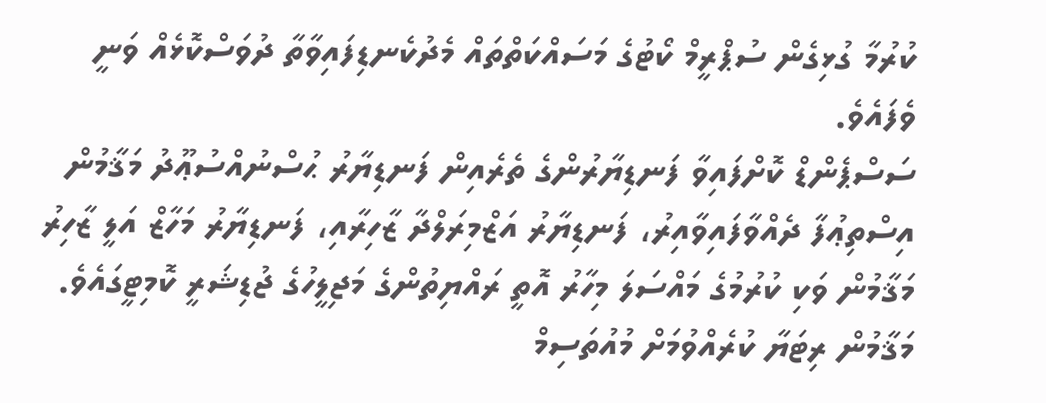ކުރުމާ ގުޅިގެން ސުޕްރީމް ކޯޓުގެ މަސައްކަތްތައް މެދުކެނޑިފައިވާތާ ދުވަސްކޮޅެއް ވަނީ ވެފައެވެ.
ސަސްޕެންޑް ކޮށްފައިވާ ފަނޑިޔާރުންގެ ތެރެއިން ފަނޑިޔާރު ޙުސްނުއްސުޢޫދު މަޤާމުން އިސްތިޢުފާ ދެއްވާފައިވާއިރު، ފަނޑިޔާރު އަޒްމިރަލްދާ ޒާހިރާއި، ފަނޑިޔާރު މަހާޒް އަލީ ޒާހިރު މަޤާމުން ވަކި ކުރުމުގެ މައްސަލަ މިހާރު އޮތީ ރައްޔިތުންގެ މަޖިލީހުގެ ޖުޑިޝަރީ ކޮމިޓީގައެވެ.
މަޤާމުން ރިޓަޔާ ކުރެއްވުމަށް މުއުތަސިމް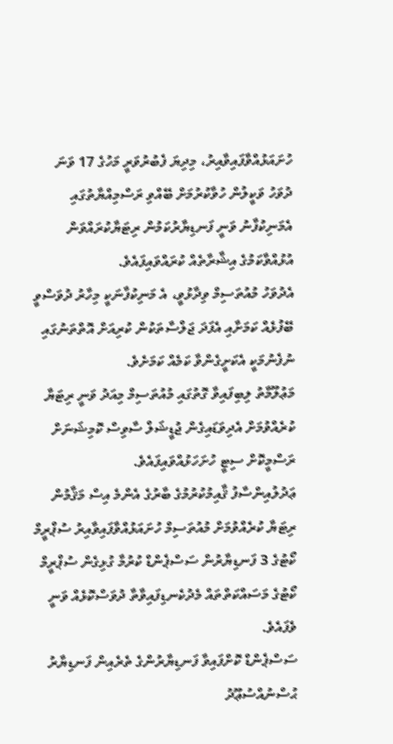ހުށައަޅުއްވާފައިވާއިރު، މިދިޔަ ފެބުރުވަރީ މަހުގެ 17 ވަނަ ދުވަހު ވަކީލުން ހުވާކުރުމަށް ބޭއްވި ރަސްމިއްޔާތުގައި އެމަނިކުފާނު ވަނީ ފަނޑިޔާރުކަމުން ރިޓަޔާކުރައްވަން އުޅުއްވާކަމުގެ އިޝާރާތެއް ކުރައްވައިފައެވެ.
އެދުވަހު މުއުތަސިމް ވިދާޅުވީ، އެ މަނިކުފާނަކީ މިހާރު ދުވަސްވީ ބޭފުޅެއް ކަމަށާއި އެފަދަ ޖަލްސާތަކުން ކުރިއަށް އޮތްތަނުގައި ނުފެނުމަކީ އެކަށީގެންވާ ކަމެއް ކަމަށެވެ.
މަޢުލޫމާތު ލިބިފައިވާ ގޮތުގައި މުއުތަސިމް މިއަދު ވަނީ ރިޓަޔާ ކުރެއްވުމަށް އެދިވަޑައިގެން ޖުޑީޝަލް ސާވިސް ކޮމިޝަނަށް ރަސްމީކޮށް ސިޓީ ހުށަހަޅުއްވައިފައެވެ.
ޢަދުލުއިންސާފު ޤާއިމުކުރުމުގެ ބާރުގެ އެންމެ އިސް މަޤާމުން ރިޓަޔާ ކުރެއްވުމަށް މުއުތަސިމް ހުށައަޅުއްވާފައިވާއިރު ސުޕްރީމް ކޯޓުގެ 3 ފަނޑިޔާރުން ސަސްޕެންޑް ކުރުމާ ގުޅިގެން ސުޕްރީމް ކޯޓުގެ މަސައްކަތްތައް މެދުކެނޑިފައިވާތާ ދުވަސްކޮޅެއް ވަނީ ވެފައެވެ.
ސަސްޕެންޑް ކޮށްފައިވާ ފަނޑިޔާރުންގެ ތެރެއިން ފަނޑިޔާރު ޙުސްނުއްސުޢޫދު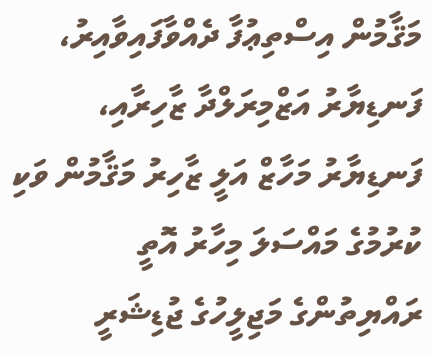މަޤާމުން އިސްތިޢުފާ ދެއްވާފައިވާއިރު، ފަނޑިޔާރު އަޒްމިރަލްދާ ޒާހިރާއި، ފަނޑިޔާރު މަހާޒް އަލީ ޒާހިރު މަޤާމުން ވަކި ކުރުމުގެ މައްސަލަ މިހާރު އޮތީ ރައްޔިތުންގެ މަޖިލީހުގެ ޖުޑިޝަރީ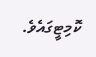ކޮމިޓީގައެވެ.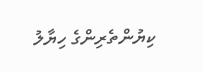ކިޔުންތެރިންގެ ހިޔާލު